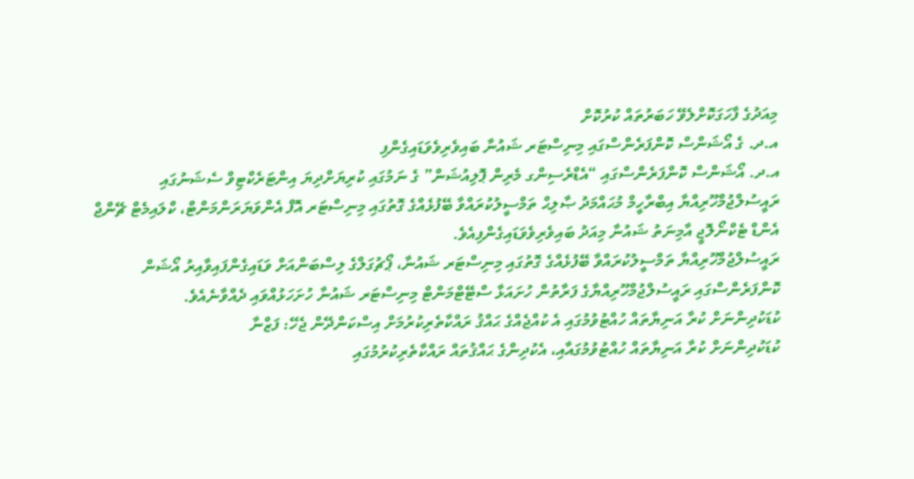މިއަދުގެ ފާހަގަކޮށްލެވޭ ހަބަރުތައް ކުރުކޮށް
އ.ދ. ގެ އޯޝަންސް ކޮންފަރެންސްގައި މިނިސްޓަރ ޝައުނާ ބައިވެރިވެވަޑައިގެންފި
އ.ދ. އޯޝަންސް ކޮންފަރެންސްގައި “އެޑްރެސިންގ މެރިން ޕޮލިއުޝަން” ގެ ނަމުގައި ކުރިޔަށްދިޔަ އިންޓަރެކްޓިވް ސެޝަނުގައި ރައީސުލްޖުމްހޫރިއްޔާ އިބްރާހީމް މުޙައްމަދު ޞާލިޙް ތަމްސީލުކުރައްވާ ބޭފުޅެއްގެ ގޮތުގައި މިނިސްޓަރ އޮފް އެންވަޔަރަންމަންޓް، ކްލައިމެޓް ޗޭންޖް އެންޑް ޓެކްނޯލޮޖީ އާމިނަތު ޝައުނާ މިއަދު ބައިވެރިވެވަޑައިގެންފިއެވެ.
ރައީސުލްޖުމްހޫރިއްޔާ ތަމްސީލުކުރައްވާ ބޭފުޅެއްގެ ގޮތުގައި މިނިސްޓަރ ޝައުނާ، ޕޯޗުގަލްގެ ލިސްބަންއަށް ވަޑައިގެންފައިވާއިރު އޯޝަން ކޮންފަރެންސްގައި ރައީސުލްޖުމްހޫރިއްޔާގެ ފަރާތުން ހުށައަޅާ ސްޓޭޓްމަންޓް މިނިސްޓަރ ޝައުނާ ހުށަހަޅުއްވައި ދެއްވާނެއެވެ.
ކުޑަކުދިންނަށް ކުރާ އަނިޔާތައް ހުއްޓުވުމުގައި އެ ކުއްޖެއްގެ ޙައްޤު ރައްކާތެރިކުރުމަށް އިސްކަންދޭން ޖެހޭ: ފަޒްނާ
ކުޑަކުދިންނަށް ކުރާ އަނިޔާތައް ހުއްޓުވުމުގައާއި، އެކުދިންގެ ޙައްޤުތައް ރައްކާތެރިކުރުމުގައި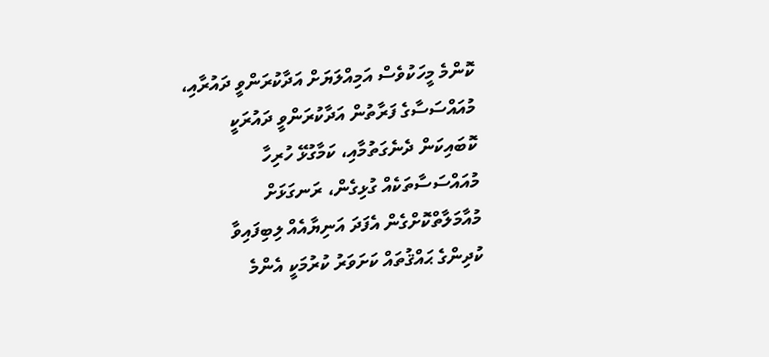ކޮންމެ މީހަކުވެސް އަމިއްލަޔަށް އަދާކުރަންވީ ދައުރާއި، މުއައްސަސާގެ ފަރާތުން އަދާކުރަންވީ ދައުރަކީ ކޮބައިކަން ދެނެގަތުމާއި، ކަމާގުޅޭ ހުރިހާ މުއައްސަސާތަކެއް ގުޅިގެން، ރަނގަޅަށް މުއާމަލާތްކޮށްގެން އެފަދަ އަނިޔާއެއް ލިބިފައިވާ ކުދިންގެ ޙައްޤުތައް ކަށަވަރު ކުރުމަކީ އެންމެ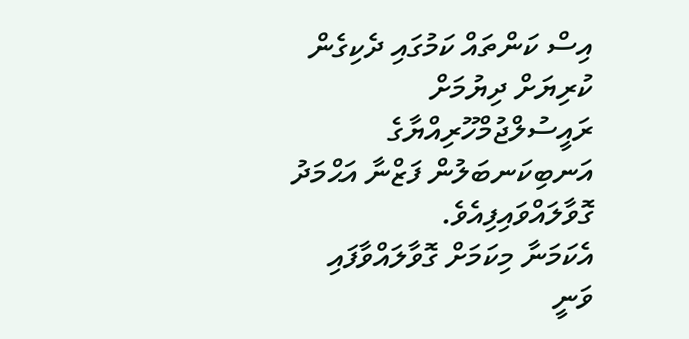އިސް ކަންތައް ކަމުގައި ދެކިގެން ކުރިޔަށް ދިޔުމަށް ރައީސުލްޖުމްހޫރިއްޔާގެ އަނބިކަނބަލުން ފަޒްނާ އަޙްމަދު ގޮވާލައްވައިފިއެވެ.
އެކަމަނާ މިކަމަށް ގޮވާލައްވާފައި ވަނީ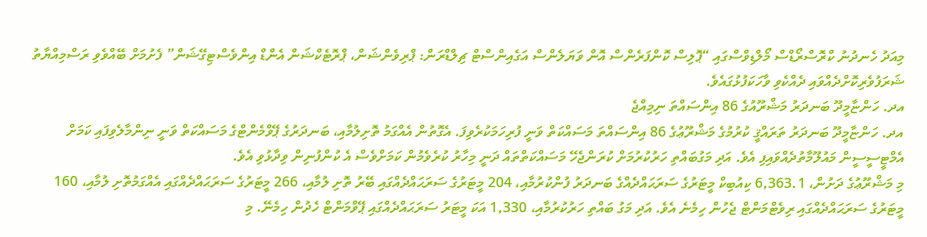މިއަދު ހެނދުނު ކްރޮސްރޯޑްސް މޯލްޑިވްސްގައި “ޕޮލިސް ކޮންފަރެންސް އޮން ވަޔަލެންސް އަގެއިންސްޓް ޗިލްޑްރަން: ޕްރިވެންޝަން، ޕްރޮޓެކްޝަން އެންޑް އިންވެސްޓިގޭޝަން” ފެށުމަށް ބޭއްވެވި ރަސްމިއްޔާތު ޝަރަފުވެރިކޮށްދެއްވައި ދެއްކެވި ވާހަކަފުޅުގައެވެ.
އދ. ހަންޏާމީދޫ ބަނދަރު މަޝްރޫއުގެ 86 އިންސައްތަ ނިމިއްޖެ
އދ. ހަންޏާމީދޫ ބަނދަރު ތަރައްޤީ ކުރުމުގެ މަޝްރޫޢުގެ 86 އިންސައްތަ މަސައްކަތް ވަނީ ފުރިހަމަކުރެވިފަ. އެގޮތުން އެއްގަމު ތޮށިލުމާއި، ބަނދަރުގެ ޕޭވްމެންޓްގެ މަސައްކަތް ވަނީ ނިންމާލެވިފައި ކަމަށް އެމްޓީސީސީން މައުލޫމާތުދެއްވައިފި އެވެ. އަދި މަގުބައްތި ހަރުކުރުމަށް ކުރަންޖެހޭ މަސައްކަތްތައް ދަނީ މިހާރު ކުރެވެމުން ކަމަށްވެސް އެ ކުންފުނިން ވިދާޅުވި އެވެ.
މި މަޝްރޫޢުގެ ދަށުން، 6,363.1 ކިއުބިކް މީޓަރުގެ ސަރަޙައްދެއްގެ ބަނދަރު ފުންކުރުމާއި، 204 މީޓަރުގެ ސަރަޙައްދެއްގައި ބޭރު ތޮށި ލުމާއި، 266 މީޓަރުގެ ސަރަޙައްދެއްގައި އެއްގަމުތޮށި ލުމާއި، 160 މީޓަރުގެ ސަރަޙައްދެއްގައި ރިވެޓްމަންޓް ޖެހުން ހިމެނެ އެވެ. އަދި މަގު ބައްތި ހަރުކުރުމާއި، 1,330 އަކަ މީޓަރު ސަރަޙައްދެއްގައި ޕޭވްމަންޓް ހެދުން ހިމެނޭ. މި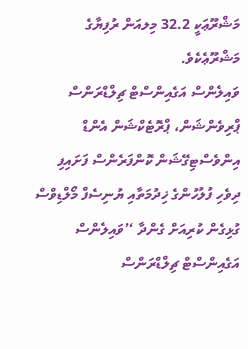މަޝްރޫޢަކީ 32.2 މިލއަން ރުފިޔާގެ މަޝްރޫޢެކެވެ.
ވައިލެންސް އަގެއިންސްޓް ޗިލްޑްރަންސް ޕްރިވެންޝަން، ޕްރޮޓެކްޝަން އެންޑް އިންވެސްޓިގޭޝަން ކޮންފަރެންސް ފަށައިފި
ދިވެހި ފުލުހުންގެ ޚިދުމަތާއި ޔުނިސެފް މޯލްޑިވްސް ގުޅިގެން ކުރިއަށް ގެންދާ ‘’ވައިލެންސް އަގެއިންސްޓް ޗިލްޑްރަންސް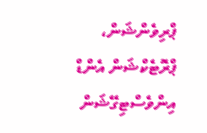ޕްރިވެންޝަން، ޕްރޮޓެކްޝަން އެންޑް އިންވެސްޓިގޭޝަން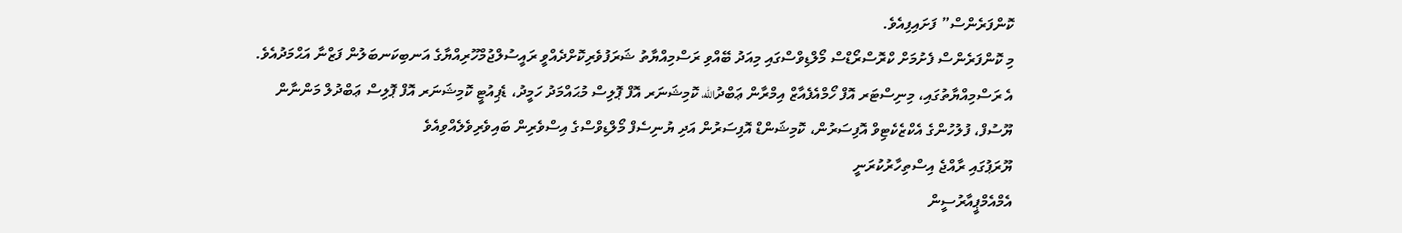ކޮންފަރެންސް” ފަށައިފިއެވެ.
މި ކޮންފަރެންސް ފެށުމަށް ކްރޮސްރޯޑްސް މޯލްޑިވްސްގައި މިއަދު ބޭއްވި ރަސްމިއްޔާތު ޝަރަފުވެރިކޮށްދެއްވީ ރައީސުލްޖުމްހޫރިއްޔާގެ އަނބިކަނބަލުން ފަޒްނާ އަޙްމަދުއެވެ. އެ ރަސްމިއްޔާތުގައި، މިނިސްޓަރ އޮފް ހޯމްއެފެއާޒް އިމްރާން ޢަބްދުالله، ކޮމިޝަނަރ އޮފް ޕޮލިސް މުޙައްމަދު ހަމީދު، ޑެޕިއުޓީ ކޮމިޝަނަރ އޮފް ޕޮލިސް ޢަބްދުލް މަންނާން ޔޫސުފް، ފުލުހުންގެ އެކްޒެކެޓިވް އޮފިސަރުން، ކޮމިޝަންޑް އޮފިސަރުން އަދި ޔުނިސެފް މޯލްޑިވްސްގެ އިސްވެރިން ބައިވެރިވެލެއްވިއެވެ
ޔޫރަޕުގައި ރާއްޖެ އިސްތިހާރުކުރަނީ
އެމްއެމްޕީއާރުސީން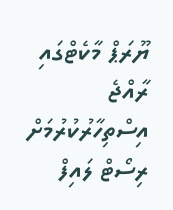ޔޫރަޕް މާކެޓްގައި ރާއްޖެ އިސްތިހާރުކުރުމަށް ރިސޯޓް ލައިފް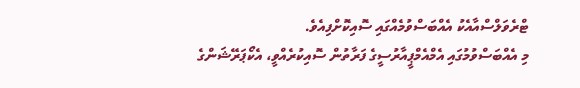ޓްރެވަލްސްއާއެކު އެއްބަސްވުމެއްގައި ސޮއިކޮށްފިއެވެ.
މި އެއްބަސްވުމުގައި އެމްއެމްޕީއާރުސީގެ ފަރާތުން ސޮއިކުރެއްވީ، އެކޯޕަރޭޝަންގެ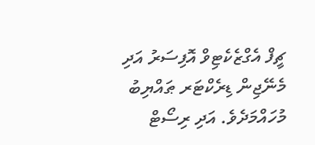ޗީފް އެގްޒެކެޓިވް އޮފިސަރު އަދި މެނޭޖިން ޑިރެކްޓަރ ޠައްޔިބު މުހައްމަދެވެ. އަދި ރިސޯޓް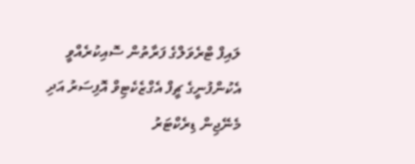ލައިފް ޓްރެވަލްގެ ފަރާތުން ސޮއިކުރެއްވީ އެކުންފުނީގެ ޗީފް އެގްޒެކެޓިވް އޮފިސަރު އަދި މެނޭޖިން ޑިރެކްޓަރު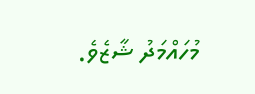މުހައްމަދު ޝާޒެވެ.